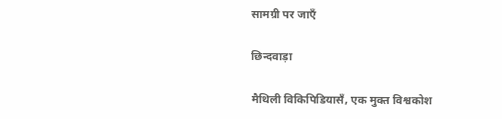सामग्री पर जाएँ

छिन्दवाड़ा

मैथिली विकिपिडियासँ, एक मुक्त विश्वकोश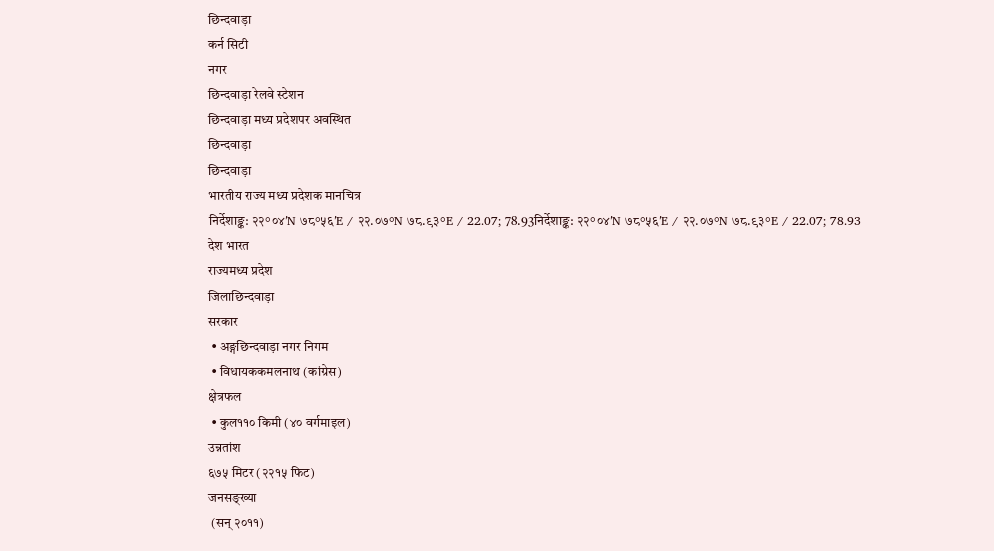छिन्दवाड़ा
कर्न सिटी
नगर
छिन्दवाड़ा रेलवे स्टेशन
छिन्दवाड़ा मध्य प्रदेशपर अवस्थित
छिन्दवाड़ा
छिन्दवाड़ा
भारतीय राज्य मध्य प्रदेशक मानचित्र
निर्देशाङ्क: २२°०४′N ७८°५६′E / २२.०७°N ७८.९३°E / 22.07; 78.93निर्देशाङ्क: २२°०४′N ७८°५६′E / २२.०७°N ७८.९३°E / 22.07; 78.93
देश भारत
राज्यमध्य प्रदेश
जिलाछिन्दवाड़ा
सरकार
 • अङ्गछिन्दवाड़ा नगर निगम
 • विधायककमलनाथ (कांग्रेस)
क्षेत्रफल
 • कुल११० किमी (४० वर्गमाइल)
उन्नतांश
६७५ मिटर (२२१५ फिट)
जनसङ्ख्या
 (सन् २०११)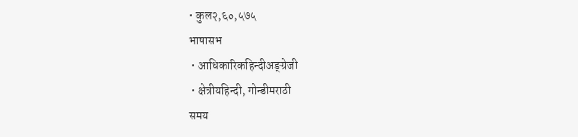• कुल२,६०,५७५
भाषासभ
 • आधिकारिकहिन्दीअङ्ग्रेजी
 • क्षेत्रीयहिन्दी, गोन्डीमराठी
समय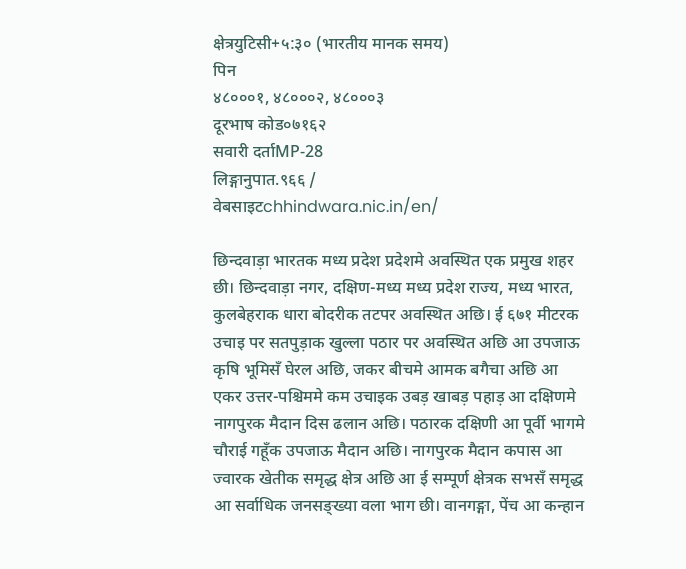क्षेत्रयुटिसी+५:३० (भारतीय मानक समय)
पिन
४८०००१, ४८०००२, ४८०००३
दूरभाष कोड०७१६२
सवारी दर्ताMP-28
लिङ्गानुपात.९६६ /
वेबसाइटchhindwara.nic.in/en/

छिन्दवाड़ा भारतक मध्य प्रदेश प्रदेशमे अवस्थित एक प्रमुख शहर छी। छिन्दवाड़ा नगर, दक्षिण-मध्य मध्य प्रदेश राज्य, मध्य भारत, कुलबेहराक धारा बोदरीक तटपर अवस्थित अछि। ई ६७१ मीटरक उचाइ पर सतपुड़ाक खुल्ला पठार पर अवस्थित अछि आ उपजाऊ कृषि भूमिसँ घेरल अछि, जकर बीचमे आमक बगैचा अछि आ एकर उत्तर-पश्चिममे कम उचाइक उबड़ खाबड़ पहाड़ आ दक्षिणमे नागपुरक मैदान दिस ढलान अछि। पठारक दक्षिणी आ पूर्वी भागमे चौराई गहूँक उपजाऊ मैदान अछि। नागपुरक मैदान कपास आ ज्वारक खेतीक समृद्ध क्षेत्र अछि आ ई सम्पूर्ण क्षेत्रक सभसँ समृद्ध आ सर्वाधिक जनसङ्ख्या वला भाग छी। वानगङ्गा, पेंच आ कन्हान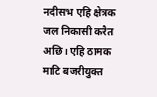नदीसभ एहि क्षेत्रक जल निकासी करैत अछि। एहि ठामक माटि बजरीयुक्त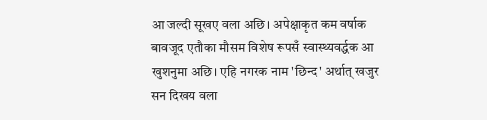आ जल्दी सूखए वला अछि। अपेक्षाकृत कम वर्षाक बावजूद एतौका मौसम विशेष रूपसँ स्वास्थ्यवर्द्धक आ खुशनुमा अछि। एहि नगरक नाम 'छिन्द' अर्थात् खजुर सन दिखय वला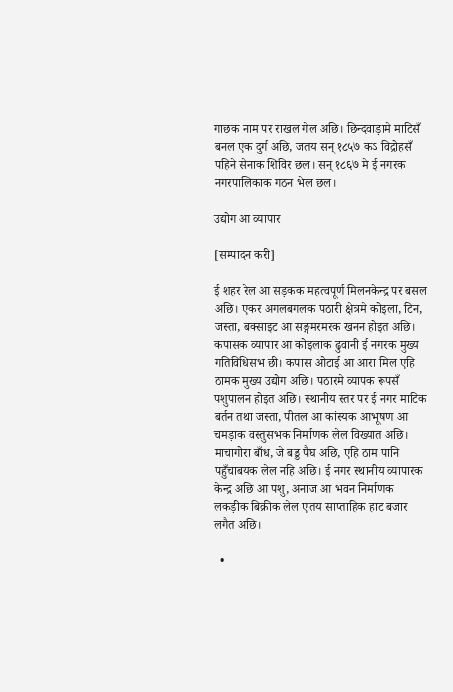गाछक नाम पर राखल गेल अछि। छिन्दवाड़ामे माटिसँ बनल एक दुर्ग अछि, जतय सन् १८५७ कऽ विद्रोहसँ पहिने सेनाक शिविर छल। सन् १८६७ मे ई नगरक नगरपालिकाक गठन भेल छल।

उद्योग आ व्यापार

[सम्पादन करी]

ई शहर रेल आ सड़कक महत्वपूर्ण मिलनकेन्द्र पर बसल अछि। एकर अगलबगलक पठारी क्षेत्रमे कोइला, टिन, जस्ता, बक्साइट आ सङ्गमरमरक खनन होइत अछि। कपासक व्यापार आ कोइलाक ढुवानी ई नगरक मुख्य गतिविधिसभ छी। कपास ओटाई आ आरा मिल एहि ठामक मुख्य उद्योग अछि। पठारमे व्यापक रूपसँ पशुपालन होइत अछि। स्थानीय स्तर पर ई नगर माटिक बर्तन तथा जस्ता, पीतल आ कांस्यक आभूषण आ चमड़ाक वस्तुसभक निर्माणक लेल विख्यात अछि। माचागोरा बाँध, जे बड्ड पैघ अछि, एहि ठाम पानि पहुँचाबयक लेल नहि अछि। ई नगर स्थानीय व्यापारक केन्द्र अछि आ पशु, अनाज आ भवन निर्माणक लकड़ीक बिक्रीक लेल एतय साप्ताहिक हाट बजार लगैत अछि।

  •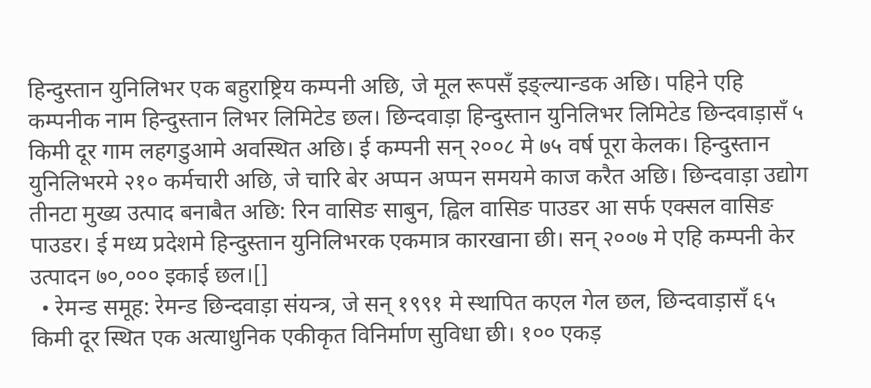हिन्दुस्तान युनिलिभर एक बहुराष्ट्रिय कम्पनी अछि, जे मूल रूपसँ इङ्ल्यान्डक अछि। पहिने एहि कम्पनीक नाम हिन्दुस्तान लिभर लिमिटेड छल। छिन्दवाड़ा हिन्दुस्तान युनिलिभर लिमिटेड छिन्दवाड़ासँ ५ किमी दूर गाम लहगडुआमे अवस्थित अछि। ई कम्पनी सन् २००८ मे ७५ वर्ष पूरा केलक। हिन्दुस्तान युनिलिभरमे २१० कर्मचारी अछि, जे चारि बेर अप्पन अप्पन समयमे काज करैत अछि। छिन्दवाड़ा उद्योग तीनटा मुख्य उत्पाद बनाबैत अछि: रिन वासिङ साबुन, ह्विल वासिङ पाउडर आ सर्फ एक्सल वासिङ पाउडर। ई मध्य प्रदेशमे हिन्दुस्तान युनिलिभरक एकमात्र कारखाना छी। सन् २००७ मे एहि कम्पनी केर उत्पादन ७०,००० इकाई छल।[]
  • रेमन्ड समूह: रेमन्ड छिन्दवाड़ा संयन्त्र, जे सन् १९९१ मे स्थापित कएल गेल छल, छिन्दवाड़ासँ ६५ किमी दूर स्थित एक अत्याधुनिक एकीकृत विनिर्माण सुविधा छी। १०० एकड़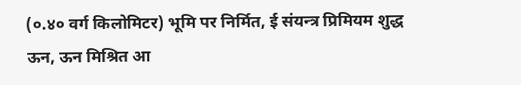(०.४० वर्ग किलोमिटर) भूमि पर निर्मित, ई संयन्त्र प्रिमियम शुद्ध ऊन, ऊन मिश्रित आ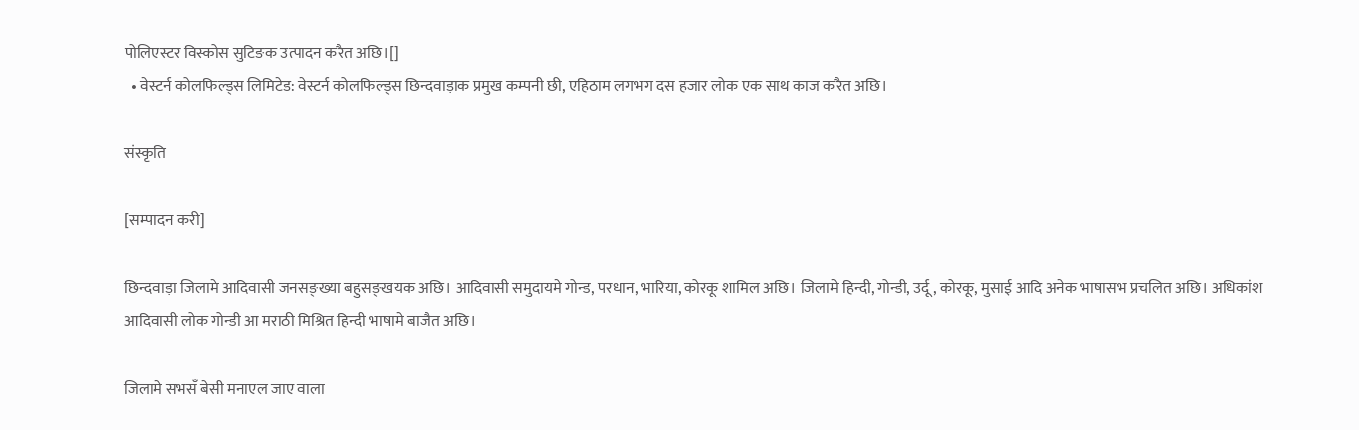पोलिएस्टर विस्कोस सुटिङक उत्पादन करैत अछि।[]
  • वेस्टर्न कोलफिल्ड्स लिमिटेड: वेस्टर्न कोलफिल्ड्स छिन्दवाड़ाक प्रमुख कम्पनी छी, एहिठाम लगभग दस हजार लोक एक साथ काज करैत अछि।

संस्कृति

[सम्पादन करी]

छिन्दवाड़ा जिलामे आदिवासी जनसङ्ख्या बहुसङ्खयक अछि। आदिवासी समुदायमे गोन्ड, परधान, भारिया, कोरकू शामिल अछि। जिलामे हिन्दी, गोन्डी, उर्दू, कोरकू, मुसाई आदि अनेक भाषासभ प्रचलित अछि। अधिकांश आदिवासी लोक गोन्डी आ मराठी मिश्रित हिन्दी भाषामे बाजैत अछि।

जिलामे सभसँ बेसी मनाएल जाए वाला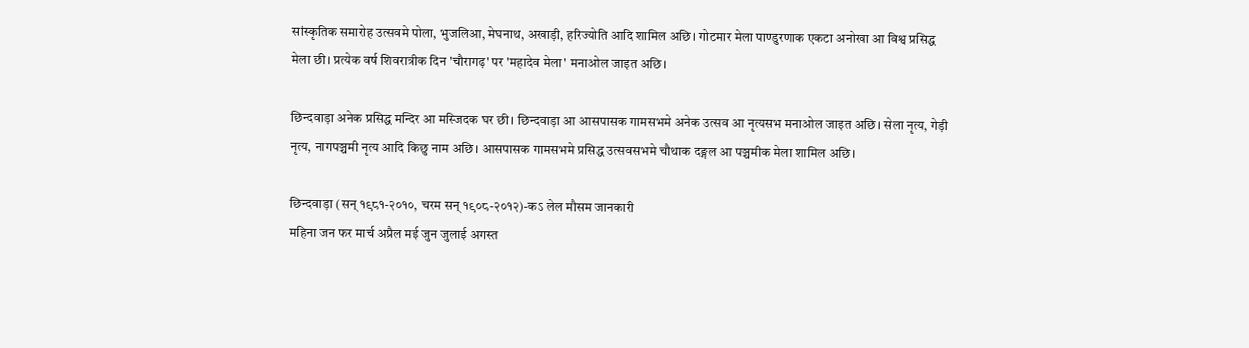सांस्कृतिक समारोह उत्सवमे पोला, भुजलिआ, मेघनाथ, अखाड़ी, हरिज्योति आदि शामिल अछि। गोटमार मेला पाण्डुरणाक एकटा अनोखा आ विश्व प्रसिद्ध मेला छी। प्रत्येक वर्ष शिवरात्रीक दिन 'चौरागढ़' पर 'महादेव मेला' मनाओल जाइत अछि।

छिन्दवाड़ा अनेक प्रसिद्ध मन्दिर आ मस्जिदक घर छी। छिन्दवाड़ा आ आसपासक गामसभमे अनेक उत्सव आ नृत्यसभ मनाओल जाइत अछि। सेला नृत्य, गेड़ी नृत्य, नागपञ्चमी नृत्य आदि किछु नाम अछि। आसपासक गामसभमे प्रसिद्ध उत्सवसभमे चौथाक दङ्गल आ पञ्चमीक मेला शामिल अछि।

छिन्दवाड़ा (सन् १९८१-२०१०, चरम सन् १९०८-२०१२)-कऽ लेल मौसम जानकारी
महिना जन फर मार्च अप्रैल मई जुन जुलाई अगस्त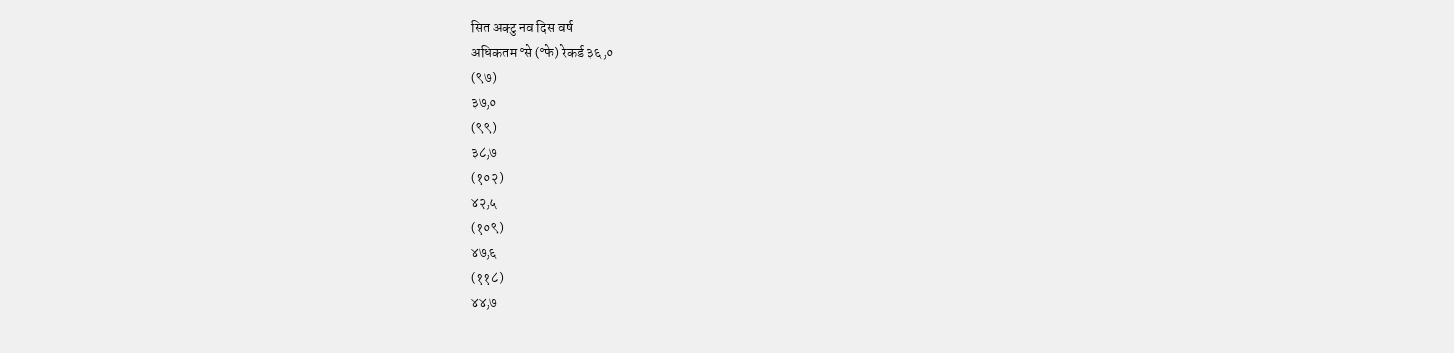सित अक्टु नव दिस वर्ष
अधिकतम °से (°फे) रेकर्ड ३६٫०
(९७)
३७٫०
(९९)
३८٫७
(१०२)
४२٫५
(१०९)
४७٫६
(११८)
४४٫७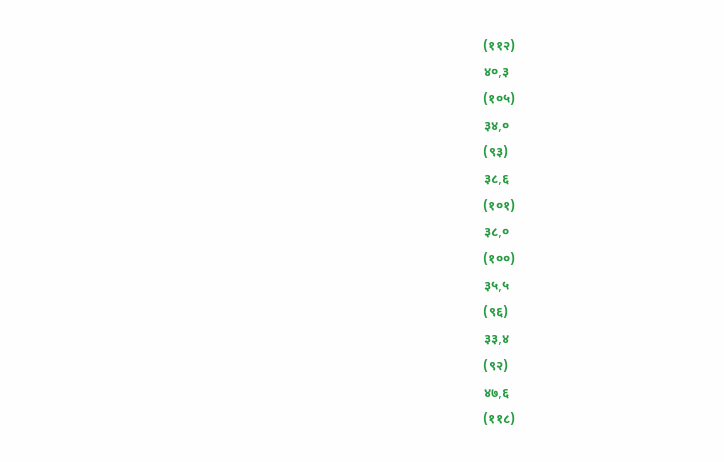(११२)
४०٫३
(१०५)
३४٫०
(९३)
३८٫६
(१०१)
३८٫०
(१००)
३५٫५
(९६)
३३٫४
(९२)
४७٫६
(११८)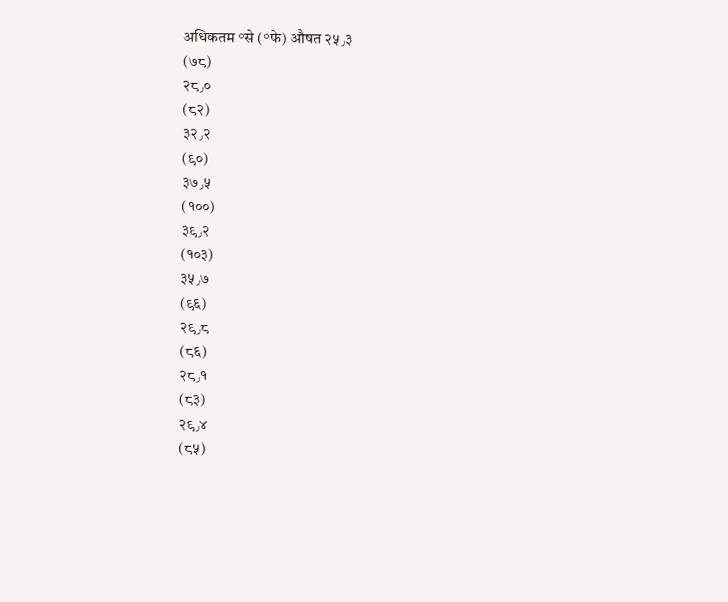अधिकतम °से (°फे) औषत २५٫३
(७८)
२८٫०
(८२)
३२٫२
(९०)
३७٫५
(१००)
३९٫२
(१०३)
३५٫७
(९६)
२९٫८
(८६)
२८٫१
(८३)
२९٫४
(८५)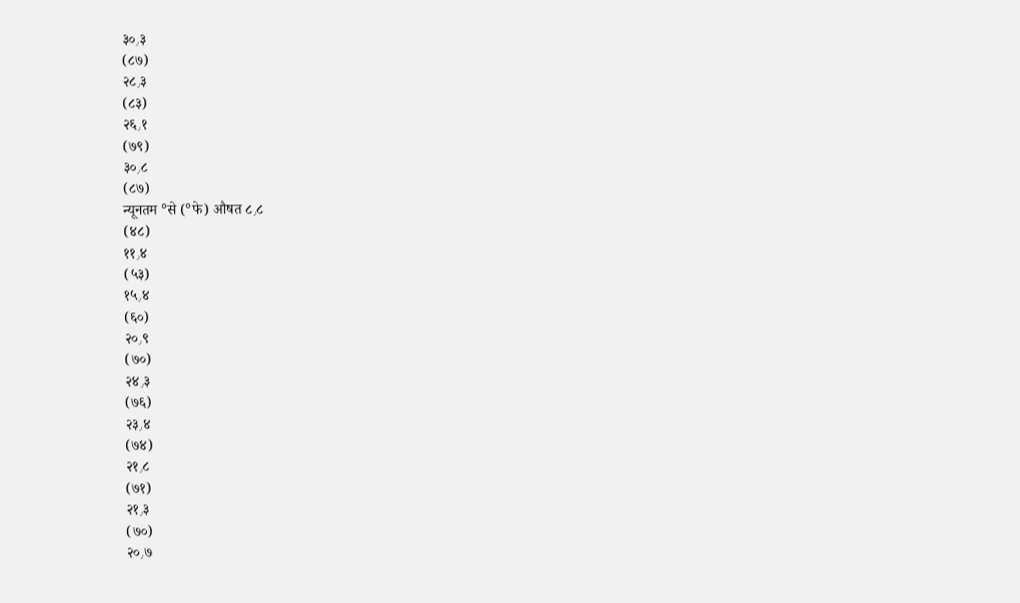३०٫३
(८७)
२८٫३
(८३)
२६٫१
(७९)
३०٫८
(८७)
न्यूनतम °से (°फे) औषत ८٫८
(४८)
११٫४
(५३)
१५٫४
(६०)
२०٫९
(७०)
२४٫३
(७६)
२३٫४
(७४)
२१٫८
(७१)
२१٫३
(७०)
२०٫७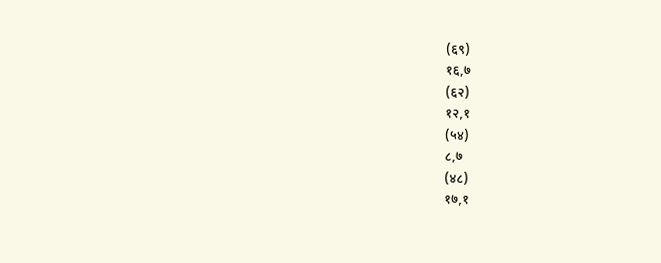(६९)
१६٫७
(६२)
१२٫१
(५४)
८٫७
(४८)
१७٫१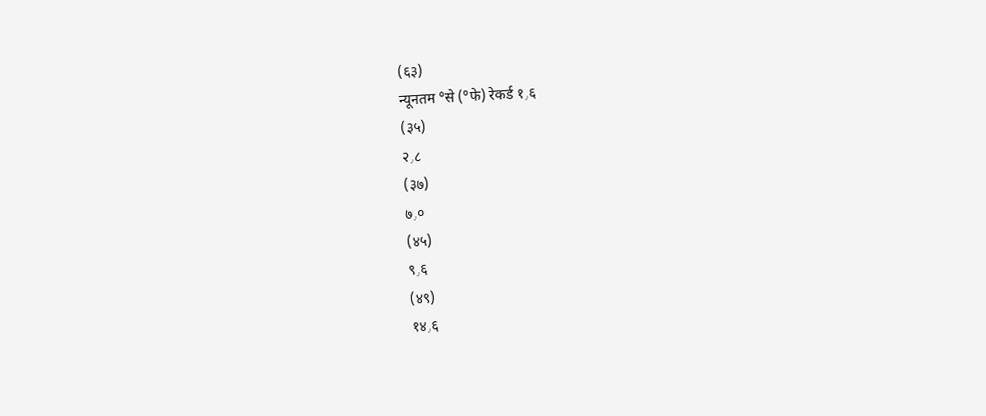(६३)
न्यूनतम °से (°फे) रेकर्ड १٫६
(३५)
२٫८
(३७)
७٫०
(४५)
९٫६
(४९)
१४٫६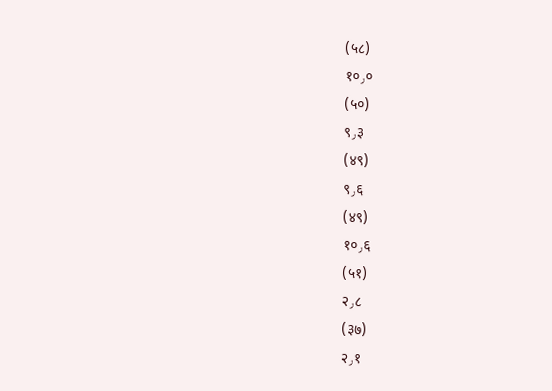(५८)
१०٫०
(५०)
९٫३
(४९)
९٫६
(४९)
१०٫६
(५१)
२٫८
(३७)
२٫१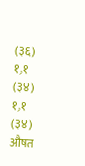(३६)
१٫१
(३४)
१٫१
(३४)
औषत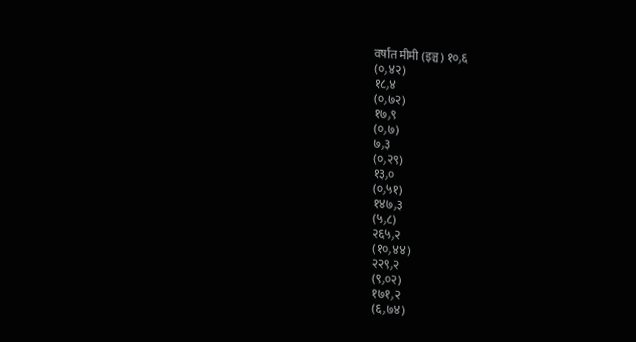वर्षात मीमी (इञ्च) १०٫६
(०٫४२)
१८٫४
(०٫७२)
१७٫९
(०٫७)
७٫३
(०٫२९)
१३٫०
(०٫५१)
१४७٫३
(५٫८)
२६५٫२
(१०٫४४)
२२९٫२
(९٫०२)
१७१٫२
(६٫७४)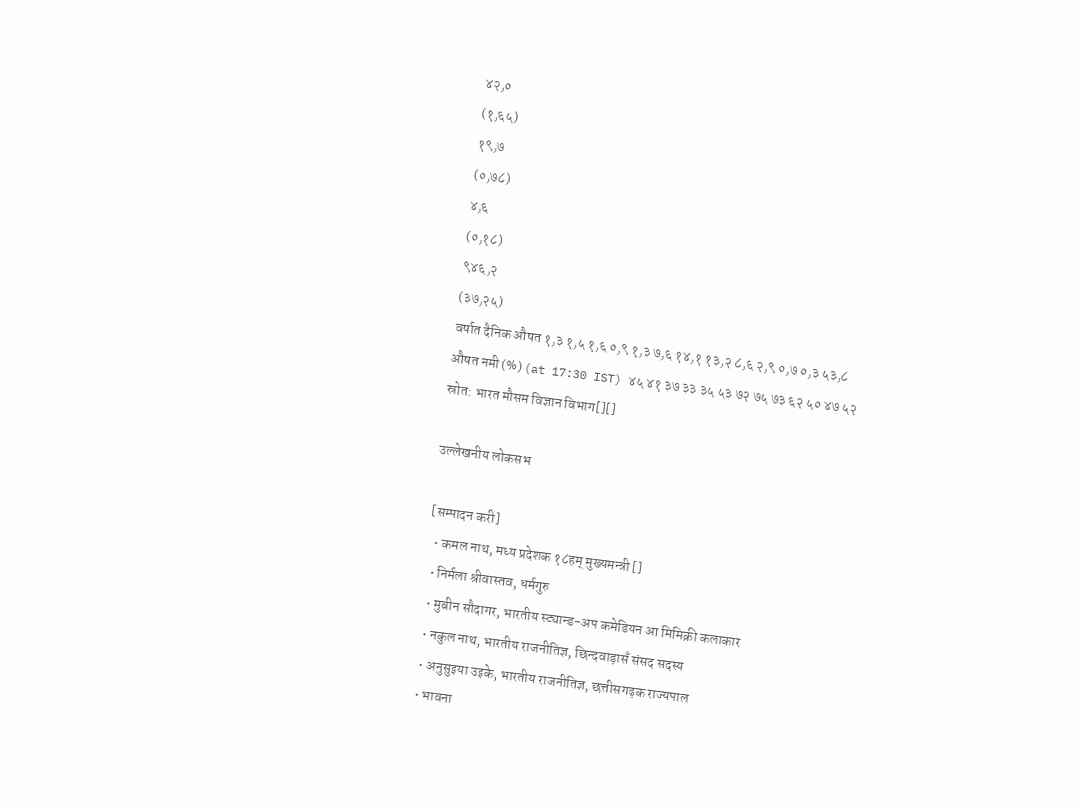४२٫०
(१٫६५)
१९٫७
(०٫७८)
४٫६
(०٫१८)
९४६٫२
(३७٫२५)
वर्षात दैनिक औषत १٫३ १٫५ १٫६ ०٫९ १٫३ ७٫६ १४٫१ १३٫२ ८٫६ २٫९ ०٫७ ०٫३ ५३٫८
औषत नमी (%) (at 17:30 IST) ४५ ४१ ३७ ३३ ३५ ५३ ७२ ७५ ७३ ६२ ५० ४७ ५२
स्रोत: भारत मौसम विज्ञान विभाग[][]

उल्लेखनीय लोकसभ

[सम्पादन करी]
  • कमल नाथ, मध्य प्रदेशक १८हम् मुख्यमन्त्री []
  • निर्मला श्रीवास्तव, धर्मगुरु
  • मुबीन सौदागर, भारतीय स्ट्यान्ड-अप कमेडियन आ मिमिक्री कलाकार
  • नकुल नाथ, भारतीय राजनीतिज्ञ, छिन्दवाड़ासँ संसद सदस्य
  • अनुसुइया उइके, भारतीय राजनीतिज्ञ, छत्तीसगढ़क राज्यपाल
  • भावना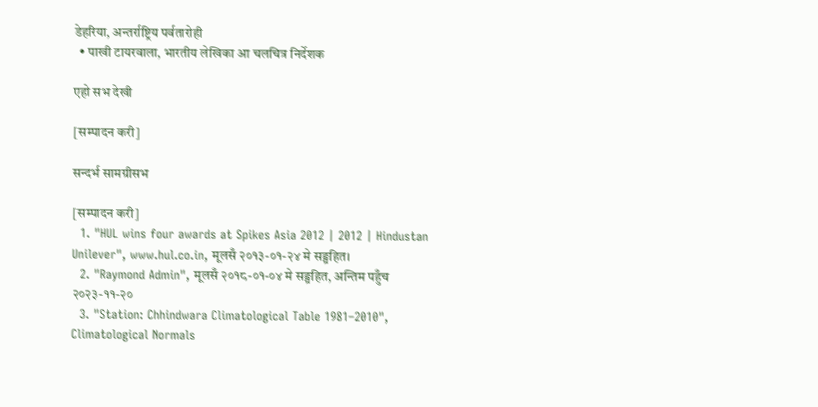डेहरिया, अन्तर्राष्ट्रिय पर्वतारोही
  • पाखी टायरवाला, भारतीय लेखिका आ चलचित्र निर्देशक

एहो सभ देखी

[सम्पादन करी]

सन्दर्भ सामग्रीसभ

[सम्पादन करी]
  1. "HUL wins four awards at Spikes Asia 2012 | 2012 | Hindustan Unilever", www.hul.co.in, मूलसँ २०१३-०१-२४ मे सङ्ग्रहित।
  2. "Raymond Admin", मूलसँ २०१८-०१-०४ मे सङ्ग्रहित, अन्तिम पहुँच २०२३-११-२०
  3. "Station: Chhindwara Climatological Table 1981–2010", Climatological Normals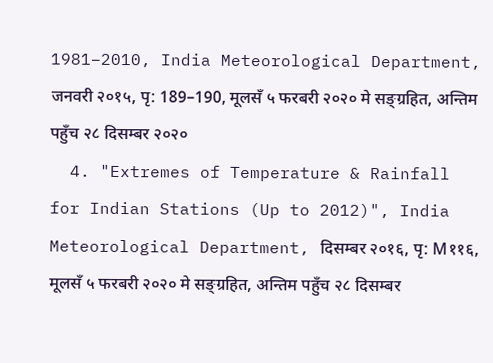1981–2010, India Meteorological Department, जनवरी २०१५, पृ: 189–190, मूलसँ ५ फरबरी २०२० मे सङ्ग्रहित, अन्तिम पहुँच २८ दिसम्बर २०२०
  4. "Extremes of Temperature & Rainfall for Indian Stations (Up to 2012)", India Meteorological Department, दिसम्बर २०१६, पृ: M११६, मूलसँ ५ फरबरी २०२० मे सङ्ग्रहित, अन्तिम पहुँच २८ दिसम्बर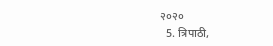२०२०
  5. त्रिपाठी,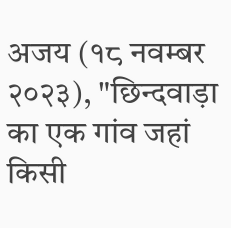अजय (१८ नवम्बर २०२३), "छिन्दवाड़ा का एक गांव जहां किसी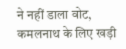ने नहीं डाला वोट, कमलनाथ के लिए खड़ी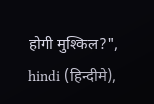होगी मुश्किल?", hindi (हिन्दीमे),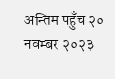अन्तिम पहुँच २० नवम्बर २०२३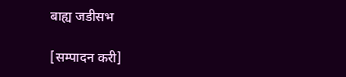बाह्य जडीसभ

[सम्पादन करी]